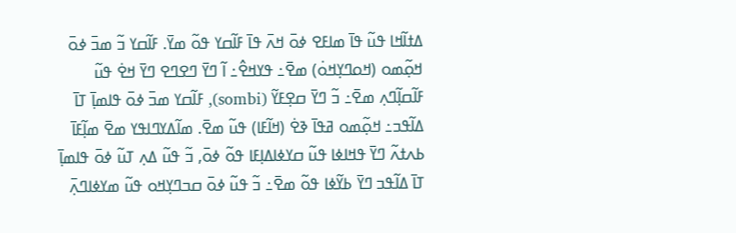ߡߙߊ߬ߞߊ ߟߎ߬ ߟߊ߫ ߘߊߓߐ ߦߋ߫ ߞߍ߫ ߟߊ߫ ߓߊ߬ߛߌ ߟߋ߬ ߘߌ߫. ߓߊ߬ߛߌ ߏ߬ ߘߏ߫ ߦߋ߫ ߞߋ߲߬ߘߋ (ߞߋߣߌ߲ߞߋ߭) ߘߐ߫߸ ߟߌߞߐ߮߸ ߊ߬ ߣߌ߫ ߣߐߣߐ ߣߌ߫ ߞߐ߭ ߟߎ߬ ߓߊ߬ߛߊ߲߬ߣߍ߲ ߘߐ߫߸ ߏ߬ ߣߌ߫ ߛߐ߲ߓߌ߬ (sombi), ߓߊ߬ߛߌ ߘߏ߫ ߦߋ߫ ߟߊߘߊ߲߫ ߠߊ߫ ߡߊ߬ߟߏ߸ ߞߋ߲߬ߘߋ ߥߟߊ߫ ߢߐ߭ (ߞߊ߬ߓߊ) ߟߎ߬ ߘߐ߫. ߘߊ߬ߡߌߣߊߟߌ ߘߐ߫ ߘߊ߲߬ߓߊ߫ ߕߍߙߍ߬ ߣߌ߫ ߟߞߊߦߊ ߟߎ߬ ߛߌߦߊߡߊ߲ߓߊ ߟߋ߬ ߦߋ߫, ߏ߬ ߟߎ߬ ߡߍ߲ ߠߎ߬ ߦߋ߫ ߟߊߘߊ߲߫ ߠߊ߫ ߡߊ߬ߟߏ ߣߌ߫ ߕߌ߬ߦߊ ߟߋ߬ ߘߐ߫߸ ߏ߬ ߟߎ߬ ߦߋ߫ ߛߏߣߌ߲ߞߋ ߟߎ߬ ߘߌߦߊߣߍ߲߫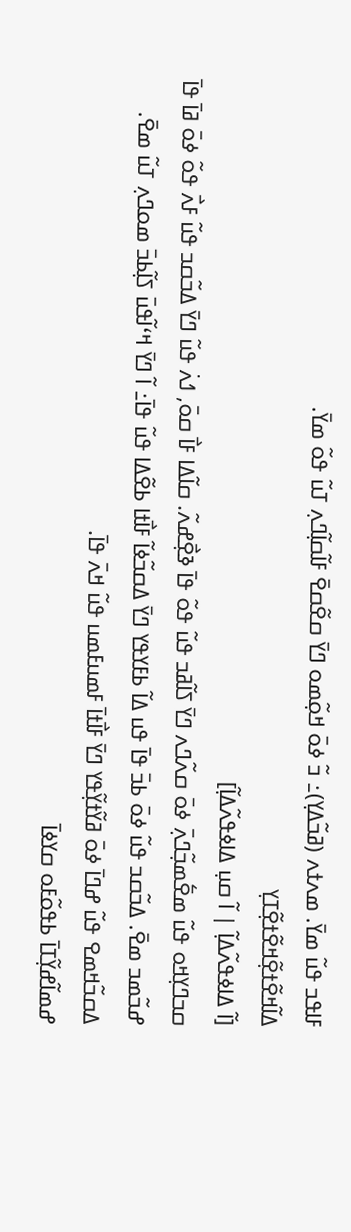ߓߊߟߏ ߟߎ߬ ߘߌ߫. ߘߍߙߍ (ߥߏ߬ߡߌ߲)߸ ߏ߬ ߦߋ߫ ߞߋ߲߬ߘߋ ߣߌ߫ ߛߐ߬ߛߐ߫ ߓߊ߬ߛߊ߲߬ߣߍ߲ ߠߎ߬ ߟߋ߬ ߘߌ߫.
ߡߊ߬ߞߐ߬ߙߐ߲߬ߞߐ߬ߙߐ߲߬ߠߌ߲
[ߊ߬ ߡߊߦߟߍ߬ߡߊ߲߬ | ߊ߬ ߛߎ߲ ߡߊߦߟߍ߬ߡߊ߲߬]
ߛߏߣߌ߲ߞߋ ߟߎ߬ ߘߐ߱ߘߏ߲߬ߣߍ߲߫ ߦߋ߫ ߛߍ߬ߣߍ ߣߌ߫ ߖߊ߬ߥߏ ߟߎ߬ ߟߋ߬ ߟߊ߫ ߢߐ߲߯ߝߍ߬. ߛߊ߬ߡߊ ߓߊ߯ ߛߋ߫, ߗߍ߭ ߟߎ߬ ߣߌ߫ ߡߏ߬ߛߏ ߟߎ߬ ߓߍ߯ ߟߋ߬ ߦߋ߫ ߥߊ߫ ߟߊ߫ ߝߏ߬ߘߏ ߘߐ߫. ߡߏ߬ߛߏ ߟߎ߬ ߦߋ߫ ߕߏ߫ ߟߊ߫ ߟߎ ߡߊ߬ ߕߓߌߟߌ ߣߌ߫ ߡߛߏ߬ߦߊ߬ ߓߊ߯ߙߊ ߕߐ߬ߡߊ ߟߎ߬ ߟߊ߫߸ ߊ߬ ߣߌ߫ ߞߵߊ߬ߟߎ߫ ߖߊ߲߬ߕߏ߫ ߘߋߣߍ߲ ߠߎ߬ ߘߐ߫. ߡߛߏ߬ߞߘߐ ߟߎ߬ ߝߣߊ߫ ߦߋ߫ ߥߌ߬ߙߌ߲߬ߟߌ ߣߌ߫ ߓߊ߯ߙߊ߫ ߓߘߎߓߘߎ ߟߎ߬ ߞߍ߫ ߟߊ߫.
ߝߘߊ߬ߝߌ߲߬ߠߊ߫ ߕߟߋ߬ߓߋ ߛߌߦߊ߫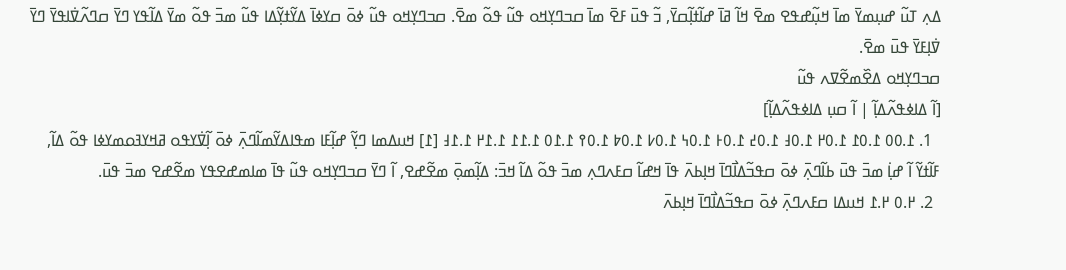ߡߍ߲ ߠߎ߬ ߝߎ߲ߘߌ߫ ߘߊ߫ ߞߎ߲߬ߝߟߐ ߘߐ߫ ߞߊ߬ ߥߊ߫ ߝߊ߬ߙߊ߲߬ߛߌ߫, ߏ߬ ߟߎ߫ ߓߐ߫ ߘߊ߫ ߛߏߣߌ߲ߞߋ ߟߎ߬ ߟߋ߬ ߘߐ߫. ߛߏߣߌ߲ߞߋ ߟߎ߬ ߦߋ߫ ߛߌߦߊ߫ ߡߌ߬ߙߌ߲߬ߡߊ ߟߎ߬ ߘߏ߫ ߟߋ߬ ߘߌ߫ ߡߊ߬ߟߌ ߣߌ߫ ߛߣߍ߬ߜ߭ߊߟߌ߫ ߣߌ߫ ߜ߭ߊ߲ߓߌ߫ ߟߎ߫ ߘߐ߫.
ߛߏߣߌ߲ߞߋ ߡߐ߰ߘߐ߬ߜߍ ߟߎ߬
[ߊ߬ ߡߊߦߟߍ߬ߡߊ߲߬ | ߊ߬ ߛߎ߲ ߡߊߦߟߍ߬ߡߊ߲߬]
  1. ߁.߀߀ ߁.߀߁ ߁.߀߂ ߁.߀߃ ߁.߀߄ ߁.߀߅ ߁.߀߆ ߁.߀߇ ߁.߀߈ ߁.߀߉ ߁.߁߀ ߁.߁߁ ߁.߁߂ ߁.߁߃ [߁] ߞߎߡߘߊ ߣߌ߲߬ ߝߊ߲߬ߓߊ ߘߟߊߡߌ߬ߘߊ߬ߣߍ߲߫ ߦߋ߫ ߊ߲߬ߜ߭ߌߟߋ ߥߞߌߔߋߘߌߦߊ ߟߋ߬ ߡߊ߬, ߓߊ߬ߙߌ߬ ߊ߬ ߝߊ߲߭ ߘߏ߫ ߟߎ߫ ߕߊ߬ߣߍ߲߫ ߦߋ߫ ߛߟߏ߬ߡߊ߯ߣߊ߫ ߞߊ߲ߕߍ߫ ߟߊ߫ ߞߝߊ߬ ߛߓߍߣߍ߲ ߘߏ߫ ߟߋ߬ ߡߊ߬ ߞߏ߫: ߡߊ߲߬ߘߋ߲߫ ߘߐ߬ߝߐ, ߊ߬ ߣߌ߫ ߛߏߣߌ߲ߞߋ ߟߎ߬ ߟߊ߫ ߘߊߘߝߐߟߌ ߘߐ߬ߝߐ ߘߏ߫ ߟߎ߫.
  2. ߂.߀ ߂.߁ ߞߎߡߊ ߛߓߍߣߍ߲߫ ߦߋ߫ ߛߟߏ߬ߡߊ߯ߣߊ߫ ߞߊ߲ߕߍ߫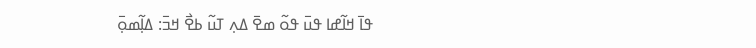ߟߊ߫ ߞߊ߬ߝߊ ߟߎ߫ ߟߋ߬ ߘߐ߫ ߡߍ߲ ߠߎ߬ ߕߐ߯ ߞߏ߫: ߡߊ߲߬ߘߋ߲߫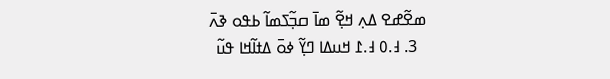ߘߐ߬ߝߐ ߡߍ߲ ߞߐ߲߬ ߘߊ߫ ߛߏ߲߬ߖߘߊ߬ ߕߟߋ ߢߍ߫
  3. ߃.߀ ߃.߁ ߞߎߡߊ ߣߌ߲߬ ߦߋ߫ ߡߙߊ߬ߞߊ ߟߎ߬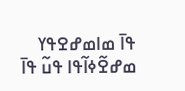ߟߊ߫ ߘߊߘߝߐߟߌ ߘߝߐ߬ߦߊ߬ߟߊ ߟߎ߬ ߟߊ߫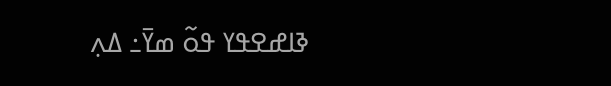ߢߊߝߐߟߌ ߟߋ߬ ߘߌ߫߸ ߡߍ߲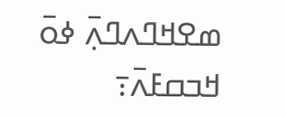ߘߐߞߣߍߣߍ߲߫ ߦߋ߫ ߞߏߛߓߍ߫߹